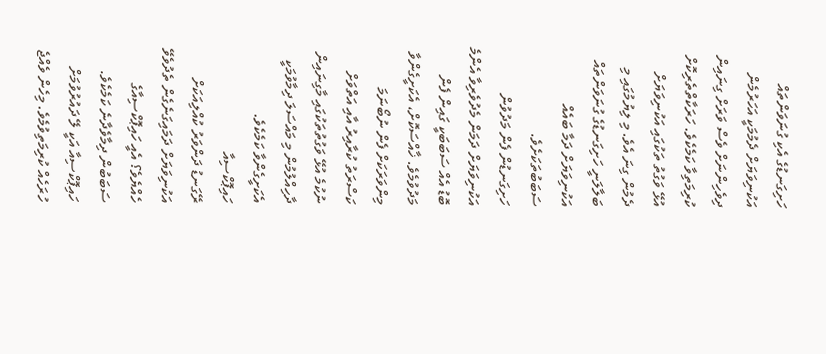ހަށިގަނޑުގެ އެކި ގުނަވަންތައް އަކުނިވަޔަށް ދެމުމަކީ އަހަރުމެން ދިވެހިންނަށް ވެސް ވަރަށް ގިނައިން ކުރިމަތިވާ ކަމެކެވެ. ހަރަކާތްތެރިކޮށް އުޅޭ ވަގުތު ތަކުގައި އަކުނިވަޔަށް ދެމުން ގިނަ އެވެ. މި ލިޔުމުގައި މި ބަލާލަނީ ހަށިގަނޑުގެ ގުނަވަންތައް އަކުނިވަޔަށް ދަމާ ބައެއް ސަބަބުތަކަށެވެ.
ހަށިގަނޑުން ފެން މަދުވުން
އަކުނިވަޔަށް ދަމަން މެދުވެރިވާ އެންމެ ބޮޑު އެއް ސަބަބަކީ ގައިން ފެން މަދުވުމެވެ. ޚާއްސަކޮށް، އެކަށީގެންވާ މިންވަރަކަށް ފެން ނުބޯނަމަ ކަސްރަތު ކުރާއިރު އާއި އަތްވަށް ނުކުމެ އުޅޭ ވަގުތުތަކުގައި މާގިނައިން ދާހިއްލުމުން މި މައްސަލަ ދިމާވުމަކީ އެކަށީގެންވާ ކަމެކެވެ.
ހައިޕޮކްސިއާ
ރޭގަނޑު ދަންވަރު ކުއްލިއަކަށް އަކުނިވަޔަށް ދަމައިގަނެގެން ތެދުވެވޭ ހެއްޔެވެ؟ އެއީ ހައިޕޮކްސިއާގެ ސަބަބުން ދިމާވެދާނެ ކަމެކެވެ. ހައިޕޮކްސިއާ އަކީ ލޭ ދައުރުވުމަށް ހުރަހެއް ކުރިމަތިވުމެވެ. މިހެން ވެއްޖެ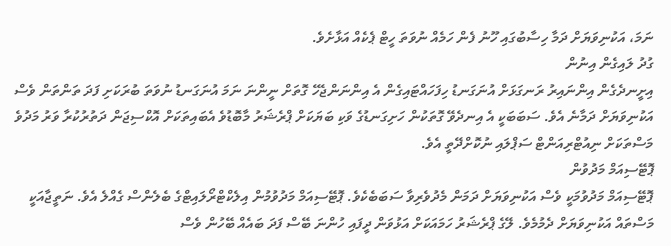ނަމަ، އަކުނިވަޔަށް ދަމާ ހިސާބުގައި ހޫނު ފެން ހަމެއް ނުވަތަ ހީޓް ޕެކެއް އަޅާށެވެ.
ގުދު ލައިގެން އިނުން
އިށީނދެގެން އިންނައިރު ރަނގަޅަށް އުނަގަނޑު ހިފަހައްޓައިގެން އެ އިންނަންޖެހޭ ގޮތަށް ނީންނަ ނަމަ އުނަގަނޑު ނުވަތަ ބުރަކަށި ފަދަ ތަންތަން ވެސް އަކުނިވަޔަށް ދަމާނެ އެވެ. ސަބަބަކީ އެ އިނދެވޭ ގޮތަކުން ހަށިގަނޑުގެ ވަކި ބަޔަކަށް ޕްރެޝަރު މާބޮޑުވެ އެބައިތަކަށް އޮކްސިޖަން ދަތުރުކުރާ ވަރު މަދުވެ މަސްތަކަށް ނިއުޓްރިއަންޓް ސަޕްލައި ނުކޮށްދޭތީ އެވެ.
ޕޮޓޭސިއަމް މަދުވުން
ޕޮޓޭސިއަމް މަދުވުމަކީ ވެސް އަކުނިވަޔަށް ދަމަން މެދުވެރިވާ ސަބަބެކެވެ. ޕޮޓޭސިއަމް މަދުވުމުން އިލެކްޓްރޯލައިޓްގެ ބެލެންސް ގެއްލެ އެވެ. ނަތީޖާއަކީ މަސްތައް އަކުނިވަޔަށް ދެމުމެވެ. ލޭގެ ޕްރެޝަރު ހަމައަކަށް އަޅުވަން ދީފައި ހުންނަ ބޭސް ފަދަ ބައެއް ބޭހުން ވެސް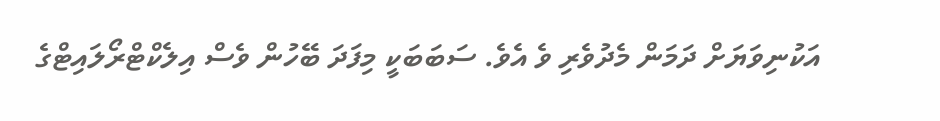އަކުނިވަޔަށް ދަމަން މެދުވެރި ވެ އެވެ. ސަބަބަކީ މިފަދަ ބޭހުން ވެސް އިލެކްޓްރޯލައިޓްގެ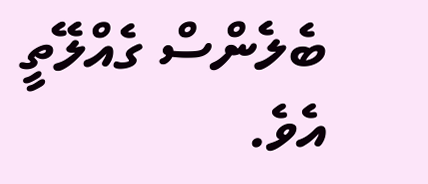ބެލެންސް ގެއްލޭތީ އެވެ.